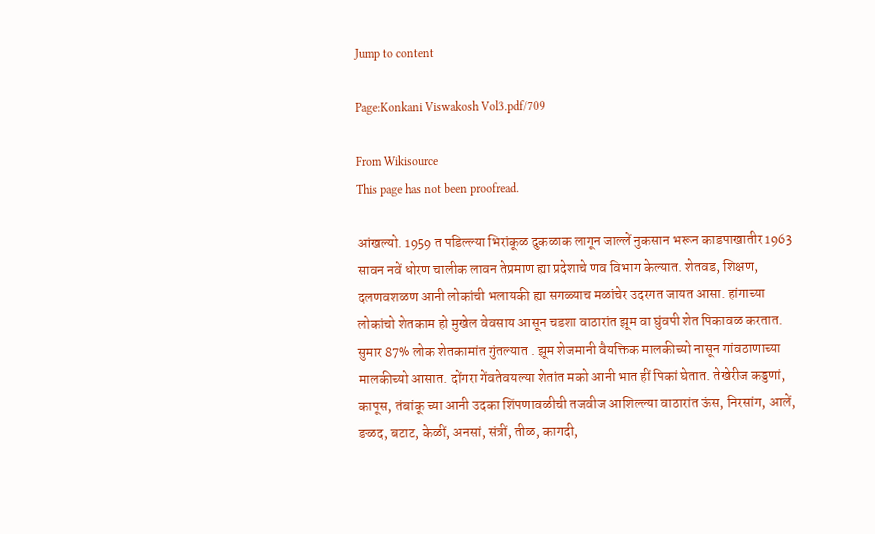Jump to content

Page:Konkani Viswakosh Vol3.pdf/709

From Wikisource
This page has not been proofread.

आंखल्यो. 1959 त पडिल्ल्या भिरांकूळ दुकळाक लागून जाल्लें नुकसान भरून काडपाखातीर 1963 सावन नवें धोरण चालीक लावन तेप्रमाण ह्या प्रदेशाचे णव विभाग केल्यात. शेतवड, शिक्षण, दलणवशळण आनी लोकांची भलायकी ह्या सगळ्याच मळांचेर उदरगत जायत आसा. हांगाच्या लोकांचो शेतकाम हो मुखेल वेवसाय आसून चडशा वाठारांत झूम वा घुंवपी शेत पिकावळ करतात. सुमार 87% लोक शेतकामांत गुंतल्यात . झूम शेजमानी वैयक्तिक मालकीच्यो नासून गांवठाणाच्या मालकीच्यो आसात. दोंगरा गेंवतेवयल्या शेतांत मको आनी भात हीं पिकां घेतात. तेखेरीज कड्डणां, कापूस, तंबांकू च्या आनी उदका शिंपणावळीची तजवीज आशिल्ल्या वाठारांत ऊंस, निरसांग, आलें, ङळद, बटाट, केळीं, अनसां, संत्रीं, तीळ, कागदी,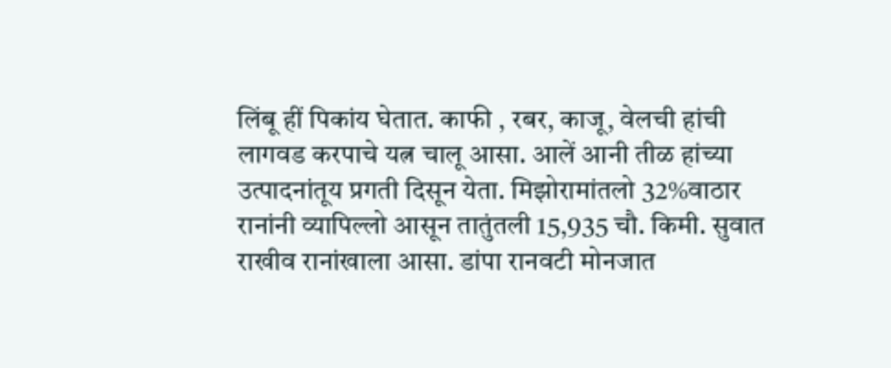लिंबू हीं पिकांय घेतात. काफी , रबर, काजू, वेलची हांची लागवड करपाचे यत्न चालू आसा. आलें आनी तीळ हांच्या उत्पादनांतूय प्रगती दिसून येता. मिझोरामांतलो 32%वाठार रानांनी व्यापिल्लो आसून तातुंतली 15,935 चौ. किमी. सुवात राखीव रानांखाला आसा. डांपा रानवटी मोनजात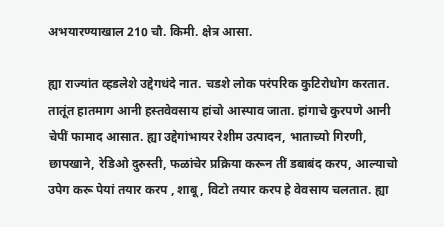अभयारण्याखाल 210 चौ. किमी. क्षेत्र आसा.

ह्या राज्यांत व्हडलेशे उद्देगधंदे नात. चडशे लोक परंपरिक कुटिरोधोग करतात. तातूंत हातमाग आनी हस्तवेवसाय हांचो आस्पाव जाता. हांगाचे कुरपणे आनी चेपीं फामाद आसात. ह्या उद्देगांभायर रेशीम उत्पादन, भाताच्यो गिरणी, छापखाने, रेडिओ दुरुस्ती, फळांचेर प्रक्रिया करून तीं डबाबंद करप, आल्याचो उपेग करू पेयां तयार करप , शाबू, विटो तयार करप हे वेवसाय चलतात. ह्या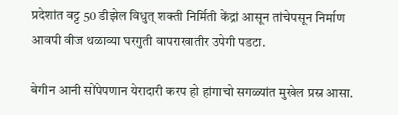प्रदेशांत वट्ट 50 डीझेल विधुत् शक्ती निर्मिती केंद्रां आसून तांचेपसून निर्माण आवपी वीज थळाव्या घरगुती वापराखातीर उपेगी पडटा.

बेगीन आनी सोंपेपणान येरादारी करप हो हांगाचो सगळ्यांत मुखेल प्रस्न आसा.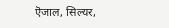ऎजाल, सिल्यर,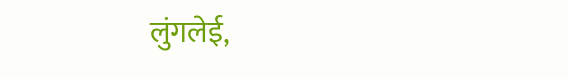लुंगलेई,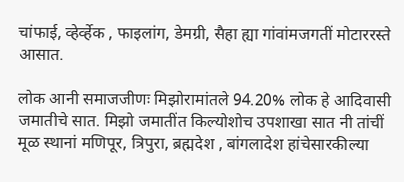चांफाई, व्हेर्व्हेक , फाइलांग, डेमग्री, सैहा ह्या गांवांमजगतीं मोटाररस्ते आसात.

लोक आनी समाजजीणः मिझोरामांतले 94.20% लोक हे आदिवासी जमातीचे सात. मिझो जमातींत किल्योशोच उपशाखा सात नी तांचीं मूळ स्थानां मणिपूर, त्रिपुरा, ब्रह्मदेश , बांगलादेश हांचेसारकील्या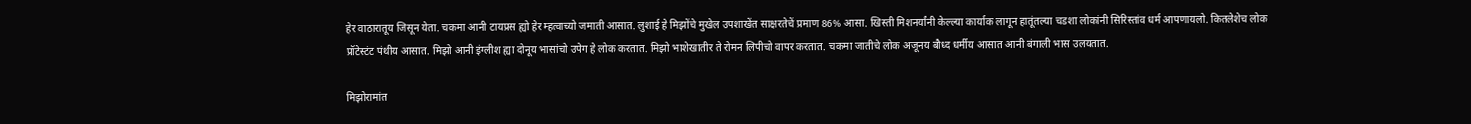हेर वाठारातूय जिसून येता. चकमा आनी टायप्रस ह्यो हेर म्हत्वाच्यो जमाती आसात. लुशाई हे मिझोंचे मुखेल उपशाखेंत साक्षरतेचें प्रमाण 86% आसा. खिस्ती मिशनर्यांनी केल्ल्या कार्याक लागून हातूंतल्या चडशा लोकांनी सिरिस्तांव धर्म आपणायलो. कितलेशेच लोक प्रॉटेस्टंट पंथीय आसात. मिझो आनी इंग्लीश ह्या दोनूय भासांचो उपेग हे लोक करतात. मिझो भाशेखातीर ते रोमन लिपीचो वापर करतात. चकमा जातीचे लोक अजूनय बौध्द धर्मीय आसात आनी बंगाली भास उलयतात.

मिझोरामांत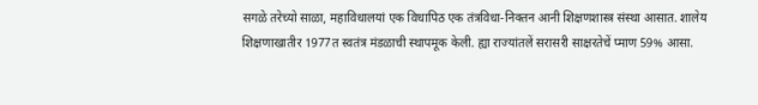सगळे तरेच्यो साळा, महाविधालयां एक विधापिठ एक तंत्रविधा-निक्तन आनी शिक्षणशास्त्र संस्था आसात. शालेय शिक्षणाखातीर 1977त स्वतंत्र मंडळाची स्थापमूक केली. ह्या राज्यांतलें सरासरी साक्षरतेचें प्माण 59% आसा.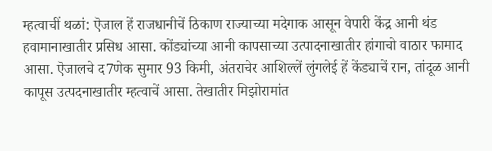म्हत्वाचीं थळां: ऎजाल हें राजधानीचें ठिकाण राज्याच्या मदेगाक आसून वेपारी केंद्र आनी थंड हवामानाखातीर प्रसिध आसा. कोंड्यांच्या आनी कापसाच्या उत्पादनाखातीर हांगाचो वाठार फामाद आसा. ऎजालचे द7णेक सुमार 93 किमी, अंतराचेर आशिल्लें लुंगलेई हें केंड्याचें रान, तांदूळ आनी कापूस उत्पदनाखातीर म्हत्वाचें आसा. तेखातीर मिझोरामांत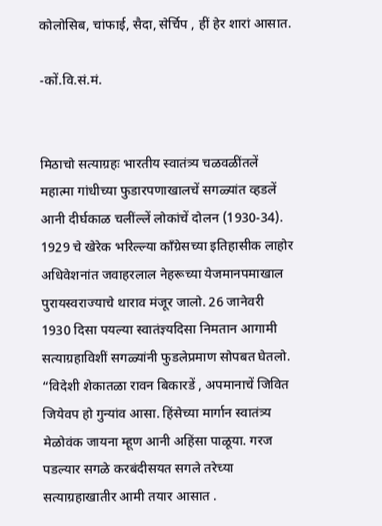कोलोसिब, चांफाई, सैदा, सेर्चिप , हीं हेर शारां आसात.

-कों.वि.सं.मं.


मिठाचो सत्याग्रहः भारतीय स्वातंत्र्य चळवळींतलें महात्मा गांधीच्या फुडारपणाखालचें सगळ्यांत व्हडलें आनी दीर्घकाळ चलींल्लें लोकांचें दोलन (1930-34). 1929 चे खेरेक भरिल्ल्या काँग्रेसच्या इतिहासीक लाहोर अधिवेशनांत जवाहरलाल नेहरूच्या येजमानपमाखाल पुरायस्वराज्याचे थाराव मंजूर जालो. 26 जानेवरी 1930 दिसा पयल्या स्वातंज्ञ्यदिसा निमतान आगामी सत्याग्रहाविशीं सगळ्यांनी फुडलेप्रमाण सोपबत घेतलो. “विदेशी शेकातळा रावन बिकारडें , अपमानाचें जिवित जियेवप हो गुन्यांव आसा. हिंसेच्या मार्गान स्वातंत्र्य मेळोवंक जायना म्हूण आनी अहिंसा पाळूया. गरज पडल्यार सगळे करबंदीसयत सगले तरेच्या सत्याग्रहाखातीर आमी तयार आसात .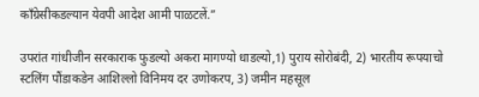काँग्रेसीकडल्यान येवपी आदेश आमी पाळटलें.”

उपरांत गांधीजीन सरकाराक फुडल्यो अकरा मागण्यो धाडल्यो,1) पुराय सोरोबंदी, 2) भारतीय रूपयाचो स्टलिंग पौंडाकडेन आशिल्लो विनिमय दर उणोकरप, 3) जमीन महसूल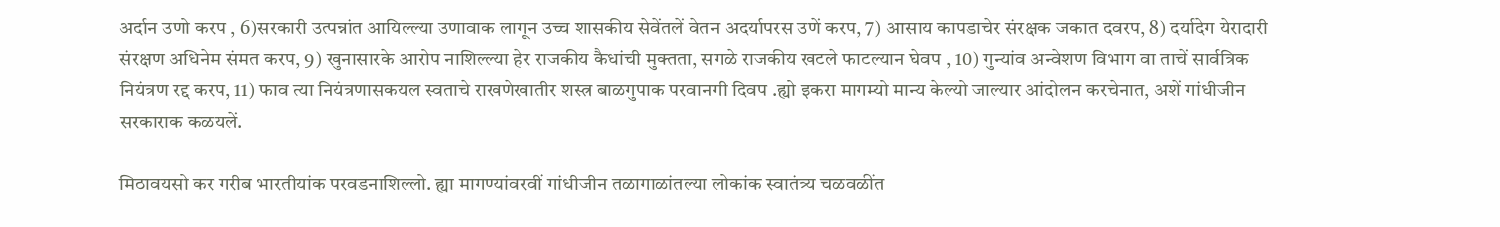अर्दान उणो करप , 6)सरकारी उत्पन्नांत आयिल्ल्या उणावाक लागून उच्च शासकीय सेवेंतलें वेतन अदर्यापरस उणें करप, 7) आसाय कापडाचेर संरक्षक जकात दवरप, 8) दर्यादेग येरादारी संरक्षण अधिनेम संमत करप, 9) खुनासारके आरोप नाशिल्ल्या हेर राजकीय कैधांची मुक्तता, सगळे राजकीय खटले फाटल्यान घेवप , 10) गुन्यांव अन्वेशण विभाग वा ताचें सार्वत्रिक नियंत्रण रद्द करप, 11) फाव त्या नियंत्रणासकयल स्वताचे राखणेखातीर शस्त्र बाळगुपाक परवानगी दिवप .ह्यो इकरा मागम्यो मान्य केल्यो जाल्यार आंदोलन करचेनात, अशें गांधीजीन सरकाराक कळयलें.

मिठावयसो कर गरीब भारतीयांक परवडनाशिल्लो. ह्या मागण्यांवरवीं गांधीजीन तळागाळांतल्या लोकांक स्वातंत्र्य चळवळींत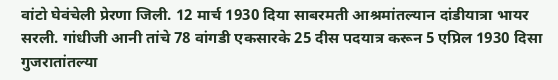वांटो घेवंचेली प्रेरणा जिली. 12 मार्च 1930 दिया साबरमती आश्रमांतल्यान दांडीयात्रा भायर सरली. गांधीजी आनी तांचे 78 वांगडी एकसारके 25 दीस पदयात्र करून 5 एप्रिल 1930 दिसा गुजरातांतल्या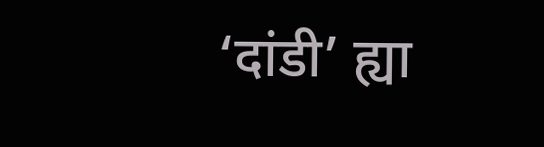‘दांडी’ ह्या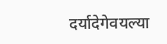दर्यादेगेवयल्या